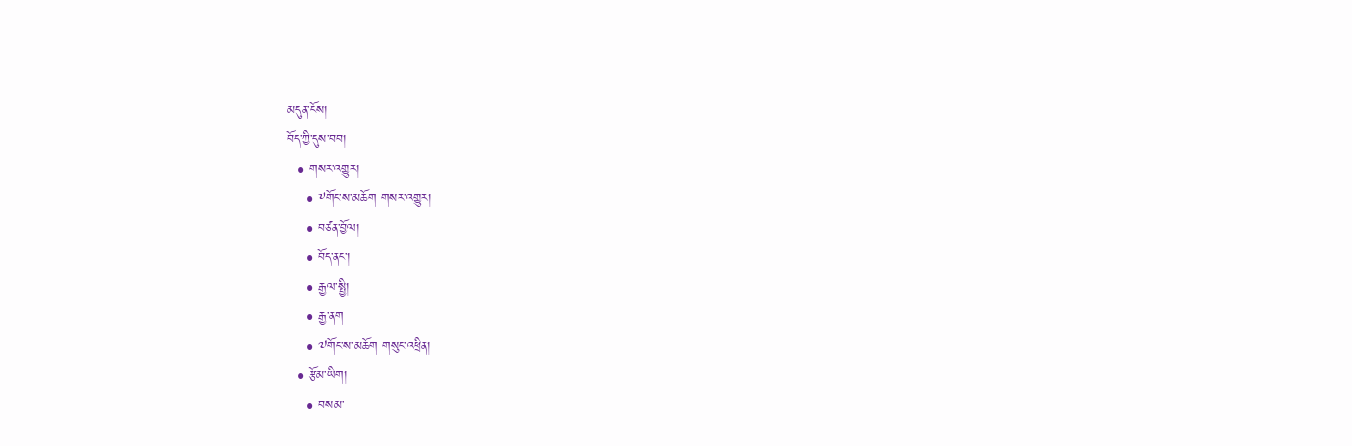མདུན་ངོས།
བོད་ཀྱི་དུས་བབ།
  • གསར་འགྱུར།
    • ༸གོང་ས་མཆོག གསར་འགྱུར།
    • བཙན་བྱོལ།
    • བོད་ནང་།
    • རྒྱལ་སྤྱི།
    • རྒྱ་ནག
    • ༧གོང་ས་མཆོག གསུང་འཕྲིན།
  • རྩོམ་ཡིག།
    • བསམ་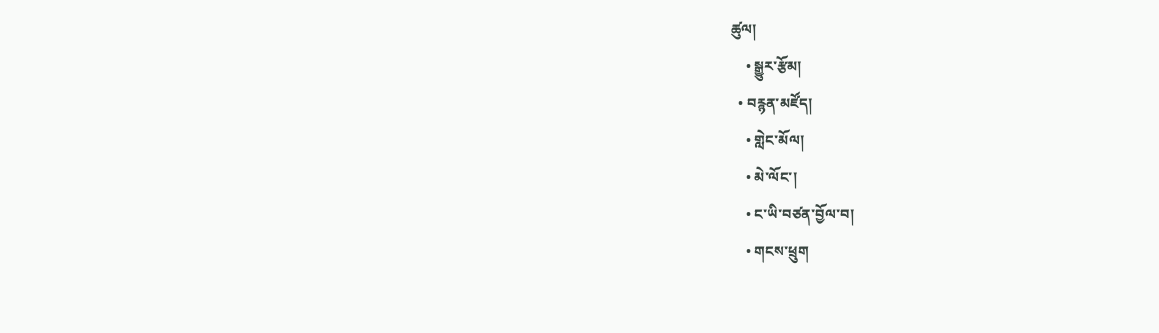ཚུལ།
    • སྒྱུར་རྩོམ།
  • བརྙན་མཛོད།
    • གླེང་མོལ།
    • མེ་ལོང་།
    • ང་ཡི་བཙན་བྱོལ་བ།
    • གངས་ཕྲུག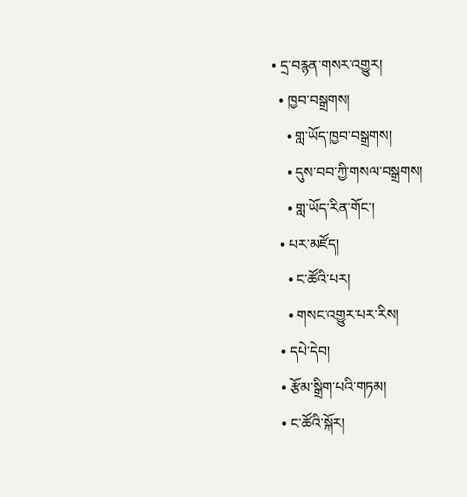• དྲ་བརྙན་གསར་འགྱུར།
  • ཁྱབ་བསྒྲགས།
    • གླ་ཡོད་ཁྱབ་བསྒྲགས།
    • དུས་བབ་ཀྱི་གསལ་བསྒྲགས།
    • གླ་ཡོད་རིན་གོང་།
  • པར་མཛོད།
    • ང་ཚོའི་པར།
    • གསང་འགྱུར་པར་རིས།
  • དཔེ་དེབ།
  • རྩོམ་སྒྲིག་པའི་གཏམ།
  • ང་ཚོའི་སྐོར།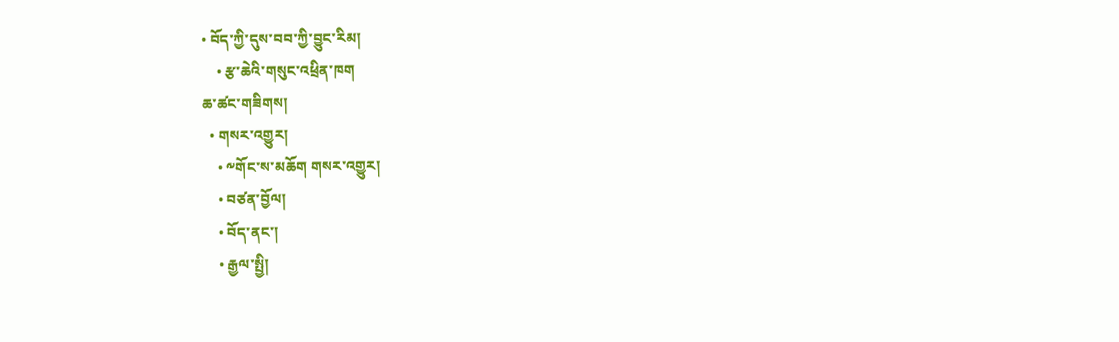• བོད་ཀྱི་དུས་བབ་ཀྱི་བྱུང་རིམ།
    • རྩ་ཆེའི་གསུང་འཕྲིན་ཁག
ཆ་ཚང་གཟིགས།
  • གསར་འགྱུར།
    • ༸གོང་ས་མཆོག གསར་འགྱུར།
    • བཙན་བྱོལ།
    • བོད་ནང་།
    • རྒྱལ་སྤྱི།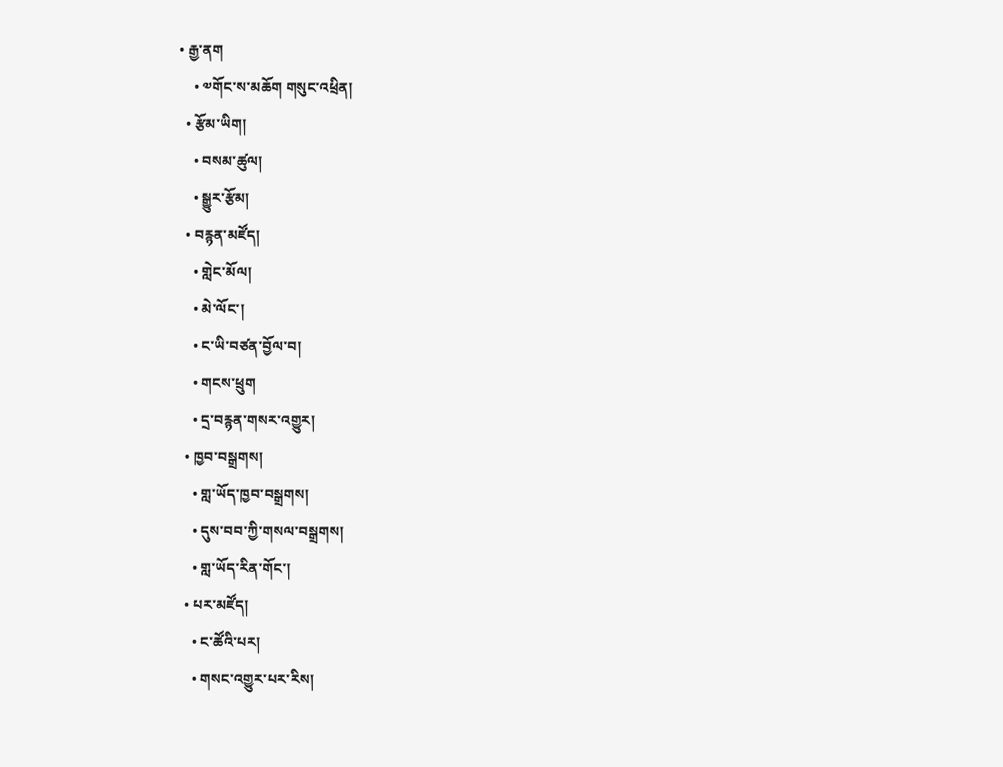• རྒྱ་ནག
    • ༧གོང་ས་མཆོག གསུང་འཕྲིན།
  • རྩོམ་ཡིག།
    • བསམ་ཚུལ།
    • སྒྱུར་རྩོམ།
  • བརྙན་མཛོད།
    • གླེང་མོལ།
    • མེ་ལོང་།
    • ང་ཡི་བཙན་བྱོལ་བ།
    • གངས་ཕྲུག
    • དྲ་བརྙན་གསར་འགྱུར།
  • ཁྱབ་བསྒྲགས།
    • གླ་ཡོད་ཁྱབ་བསྒྲགས།
    • དུས་བབ་ཀྱི་གསལ་བསྒྲགས།
    • གླ་ཡོད་རིན་གོང་།
  • པར་མཛོད།
    • ང་ཚོའི་པར།
    • གསང་འགྱུར་པར་རིས།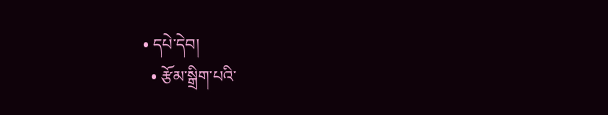• དཔེ་དེབ།
  • རྩོམ་སྒྲིག་པའི་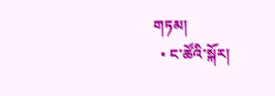གཏམ།
  • ང་ཚོའི་སྐོར།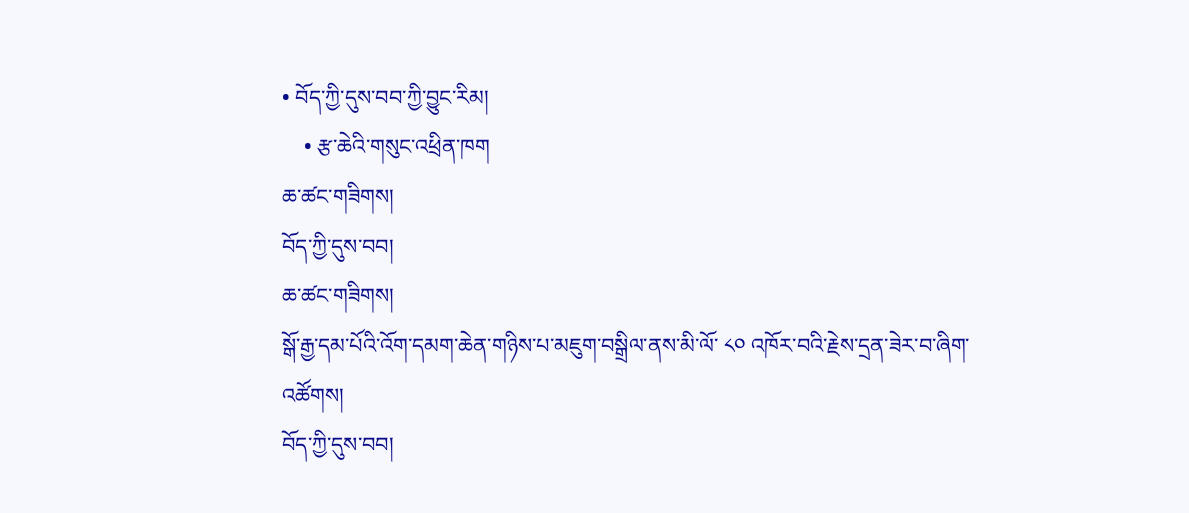• བོད་ཀྱི་དུས་བབ་ཀྱི་བྱུང་རིམ།
    • རྩ་ཆེའི་གསུང་འཕྲིན་ཁག
ཆ་ཚང་གཟིགས།
བོད་ཀྱི་དུས་བབ།
ཆ་ཚང་གཟིགས།
སྒོ་རྒྱ་དམ་པོའི་འོག་དམག་ཆེན་གཉིས་པ་མཇུག་བསྒྲིལ་ནས་མི་ལོ་ ༨༠ འཁོར་བའི་རྗེས་དྲན་ཟེར་བ་ཞིག་འཚོགས།
བོད་ཀྱི་དུས་བབ།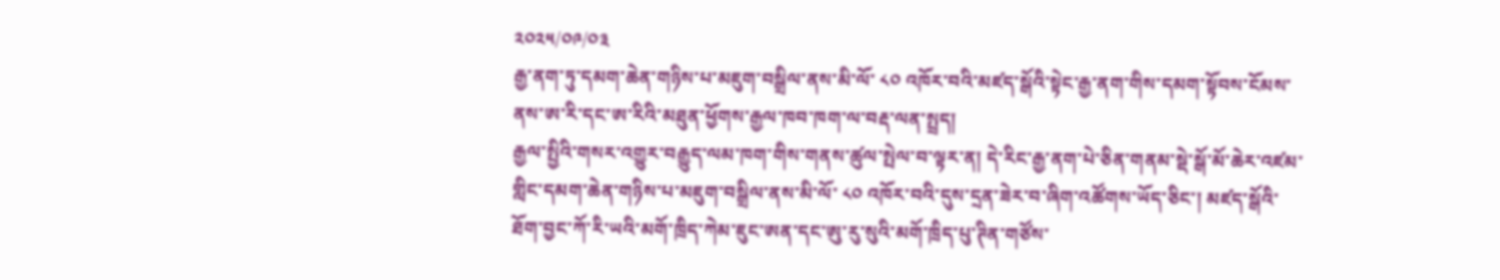༢༠༢༥/༠༩/༠༣
རྒྱ་ནག་ཏུ་དམག་ཆེན་གཉིས་པ་མཇུག་བསྒྲིལ་ནས་མི་ལོ་ ༨༠ འཁོར་བའི་མཛད་སྒོའི་སྟེང་རྒྱ་ནག་གིས་དམག་སྟོབས་ངོམས་ནས་ཨ་རི་དང་ཨ་རིའི་མཐུན་ཕྱོགས་རྒྱལ་ཁབ་ཁག་ལ་བརྡ་ལན་སྤྲད།
རྒྱལ་སྤྱིའི་གསར་འགྱུར་བརྒྱུད་ལམ་ཁག་གིས་གནས་ཚུལ་སྤེལ་བ་ལྟར་ན། དེ་རིང་རྒྱ་ནག་པེ་ཅིན་གནམ་སྡེ་སྒོ་མོ་ཆེར་འཛམ་གླིང་དམག་ཆེན་གཉིས་པ་མཇུག་བསྒྲིལ་ནས་མི་ལོ་ ༨༠ འཁོར་བའི་དུས་དྲན་ཟེར་བ་ཞིག་འཚོགས་ཡོད་ཅིང་། མཛད་སྒོའི་ཐོག་བྱང་ཀོ་རི་ཡའི་མགོ་ཁྲིད་ཀེམ་ཇུང་ཨན་དང་ཨུ་རུ་སུའི་མགོ་ཁྲིད་པུ་ཊིན་གཙོས་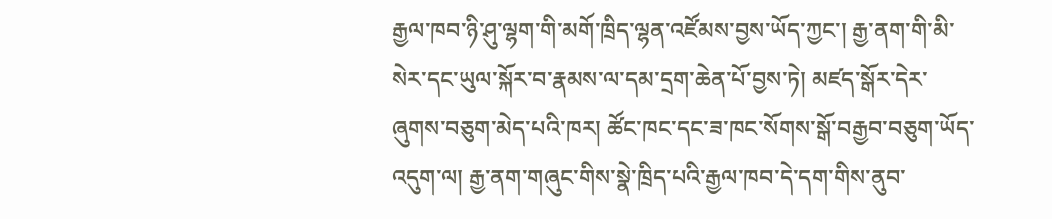རྒྱལ་ཁབ་ཉི་ཤུ་ལྷག་གི་མགོ་ཁྲིད་ལྷན་འཛོམས་བྱས་ཡོད་ཀྱང་། རྒྱ་ནག་གི་མི་སེར་དང་ཡུལ་སྐོར་བ་རྣམས་ལ་དམ་དྲག་ཆེན་པོ་བྱས་ཏེ། མཛད་སྒོར་དེར་ཞུགས་བཅུག་མེད་པའི་ཁར། ཚོང་ཁང་དང་ཟ་ཁང་སོགས་སྒོ་བརྒྱབ་བཅུག་ཡོད་འདུག་ལ། རྒྱ་ནག་གཞུང་གིས་སྣེ་ཁྲིད་པའི་རྒྱལ་ཁབ་དེ་དག་གིས་ནུབ་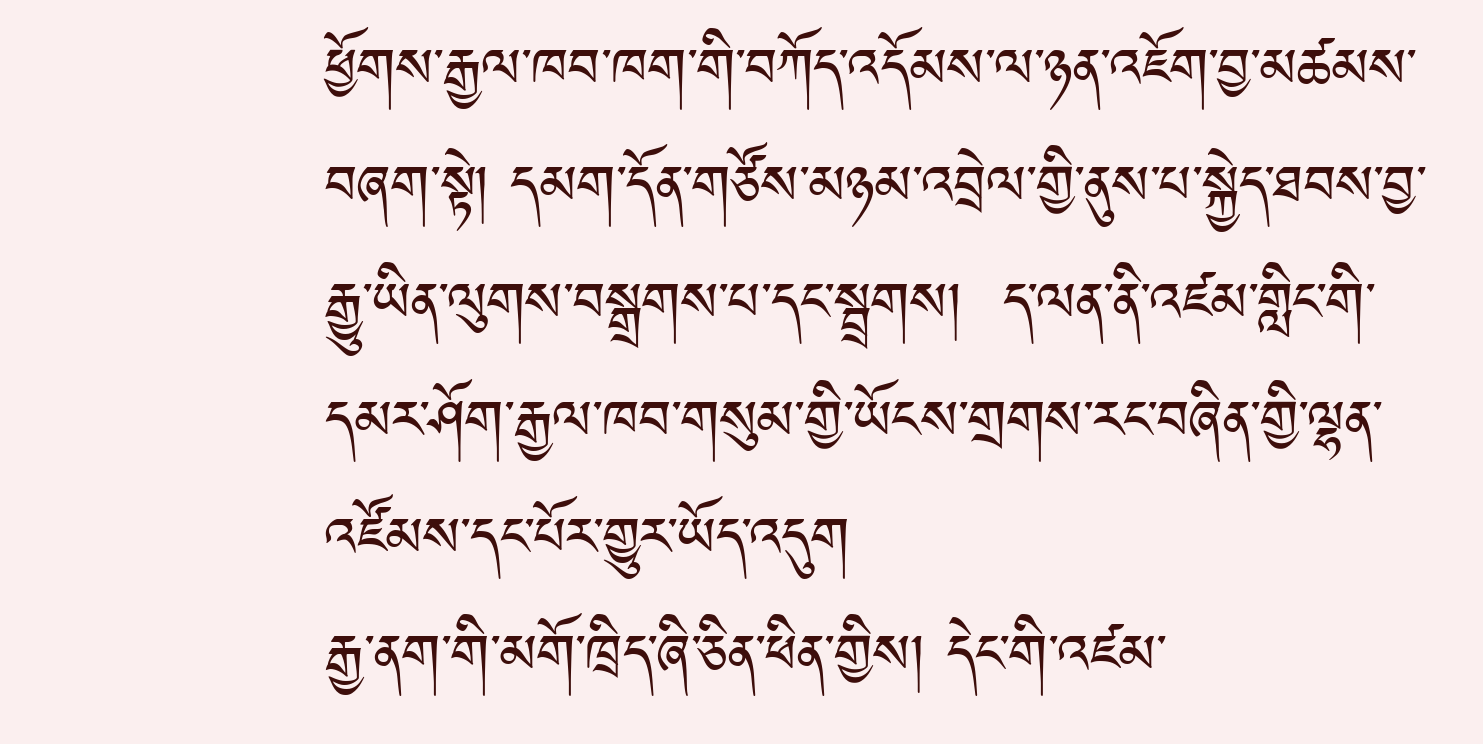ཕྱོགས་རྒྱལ་ཁབ་ཁག་གི་བཀོད་འདོམས་ལ་ཉན་འཇོག་བྱ་མཚམས་བཞག་སྟེ། དམག་དོན་གཙོས་མཉམ་འབྲེལ་གྱི་ནུས་པ་སྐྱེད་ཐབས་བྱ་རྒྱུ་ཡིན་ལུགས་བསྒྲགས་པ་དང་སྦྲགས།  ད་ལན་ནི་འཛམ་གླིང་གི་དམར་ཤོག་རྒྱལ་ཁབ་གསུམ་གྱི་ཡོངས་གྲགས་རང་བཞིན་གྱི་ལྷན་འཛོམས་དང་པོར་གྱུར་ཡོད་འདུག
རྒྱ་ནག་གི་མགོ་ཁྲིད་ཞི་ཅིན་ཕིན་གྱིས། དེང་གི་འཛམ་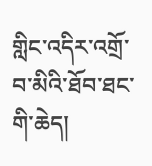གླིང་འདིར་འགྲོ་བ་མིའི་ཐོབ་ཐང་གི་ཆེད།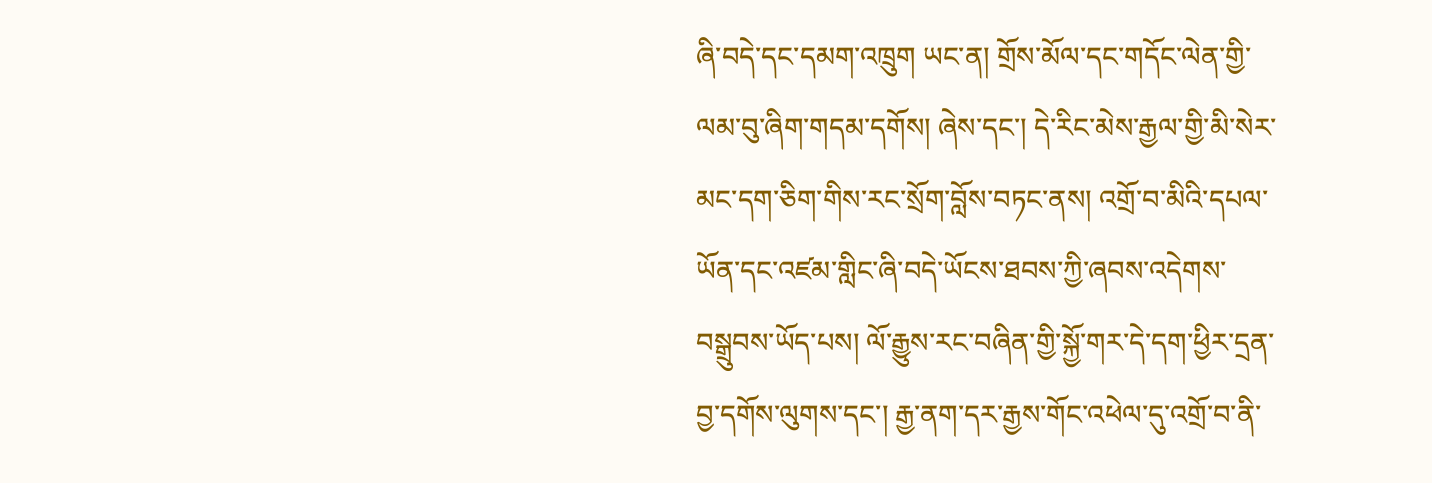ཞི་བདེ་དང་དམག་འཁྲུག ཡང་ན། གྲོས་མོལ་དང་གདོང་ལེན་གྱི་ལམ་བུ་ཞིག་གདམ་དགོས། ཞེས་དང་། དེ་རིང་མེས་རྒྱལ་གྱི་མི་སེར་མང་དག་ཅིག་གིས་རང་སྲོག་བློས་བཏང་ནས། འགྲོ་བ་མིའི་དཔལ་ཡོན་དང་འཛམ་གླིང་ཞི་བདེ་ཡོངས་ཐབས་ཀྱི་ཞབས་འདེགས་བསྒྲུབས་ཡོད་པས། ལོ་རྒྱུས་རང་བཞིན་གྱི་སྐྱོ་གར་དེ་དག་ཕྱིར་དྲན་བྱ་དགོས་ལུགས་དང་། རྒྱ་ནག་དར་རྒྱས་གོང་འཕེལ་དུ་འགྲོ་བ་ནི་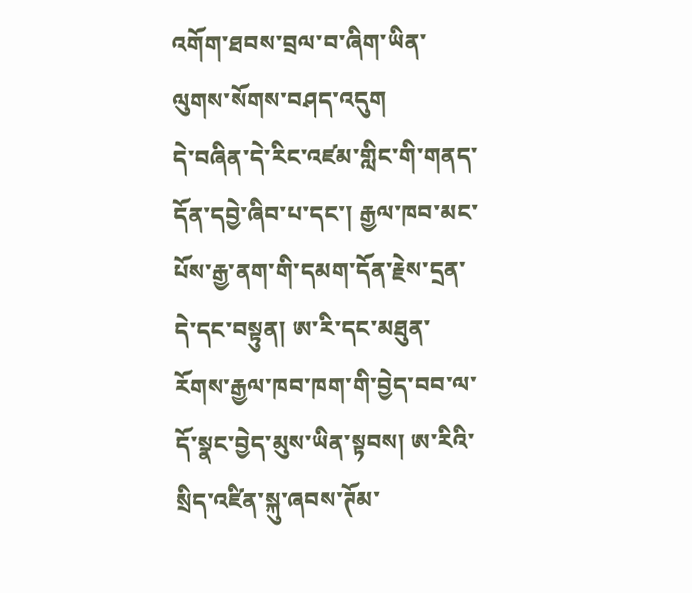འགོག་ཐབས་བྲལ་བ་ཞིག་ཡིན་ལུགས་སོགས་བཤད་འདུག
དེ་བཞིན་དེ་རིང་འཛམ་གླིང་གི་གནད་དོན་དབྱེ་ཞིབ་པ་དང་། རྒྱལ་ཁབ་མང་པོས་རྒྱ་ནག་གི་དམག་དོན་རྗེས་དྲན་དེ་དང་བསྟུན། ཨ་རི་དང་མཐུན་རོགས་རྒྱལ་ཁབ་ཁག་གི་བྱེད་བབ་ལ་དོ་སྣང་བྱེད་མུས་ཡིན་སྟབས། ཨ་རིའི་སྲིད་འཛིན་སྐུ་ཞབས་ཊོམ་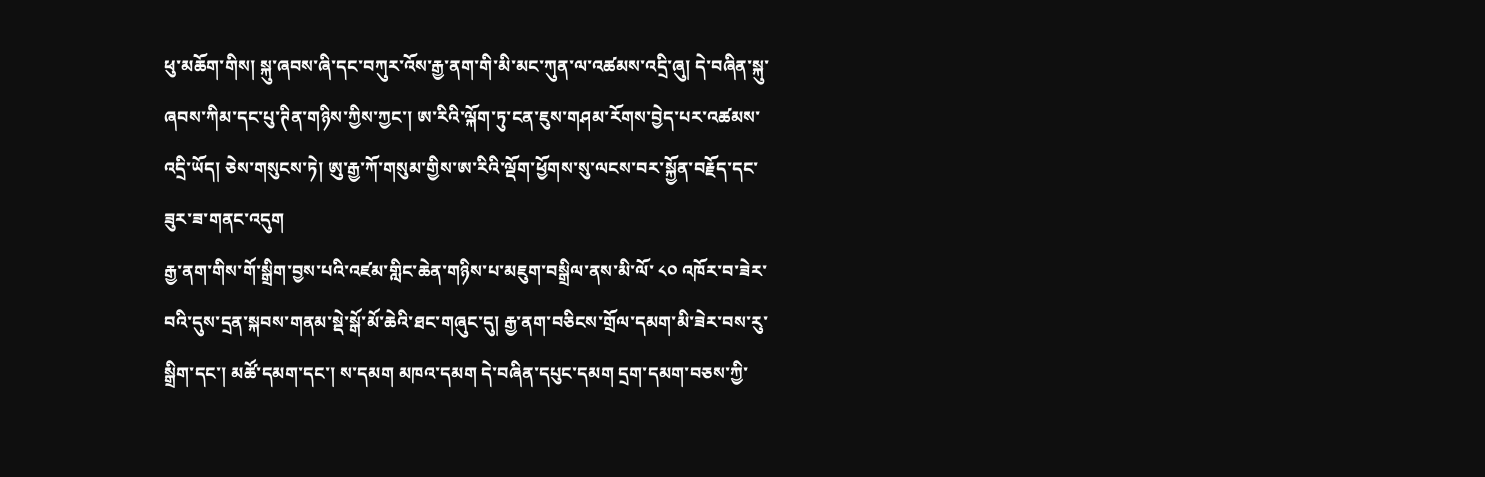ཕུ་མཆོག་གིས། སྐུ་ཞབས་ཞི་དང་བཀུར་འོས་རྒྱ་ནག་གི་མི་མང་ཀུན་ལ་འཚམས་འདྲི་ཞུ། དེ་བཞིན་སྐུ་ཞབས་ཀིམ་དང་པུ་ཊིན་གཉིས་ཀྱིས་ཀྱང་། ཨ་རིའི་ལྐོག་ཏུ་ངན་ཇུས་གཤམ་རོགས་བྱེད་པར་འཚམས་འདྲི་ཡོད། ཅེས་གསུངས་ཏེ། ཨུ་རྒྱ་ཀོ་གསུམ་གྱིས་ཨ་རིའི་ལྡོག་ཕྱོགས་སུ་ལངས་བར་སྐྱོན་བརྗོད་དང་ཟུར་ཟ་གནང་འདུག
རྒྱ་ནག་གིས་གོ་སྒྲིག་བྱས་པའི་འཛམ་གླིང་ཆེན་གཉིས་པ་མཇུག་བསྒྲིལ་ནས་མི་ལོ་ ༨༠ འཁོར་བ་ཟེར་བའི་དུས་དྲན་སྐབས་གནམ་སྡེ་སྒོ་མོ་ཆེའི་ཐང་གཞུང་དུ། རྒྱ་ནག་བཅིངས་གྲོལ་དམག་མི་ཟེར་བས་རུ་སྒྲིག་དང་། མཚོ་དམག་དང་། ས་དམག མཁའ་དམག དེ་བཞིན་དཔུང་དམག དྲག་དམག་བཅས་ཀྱི་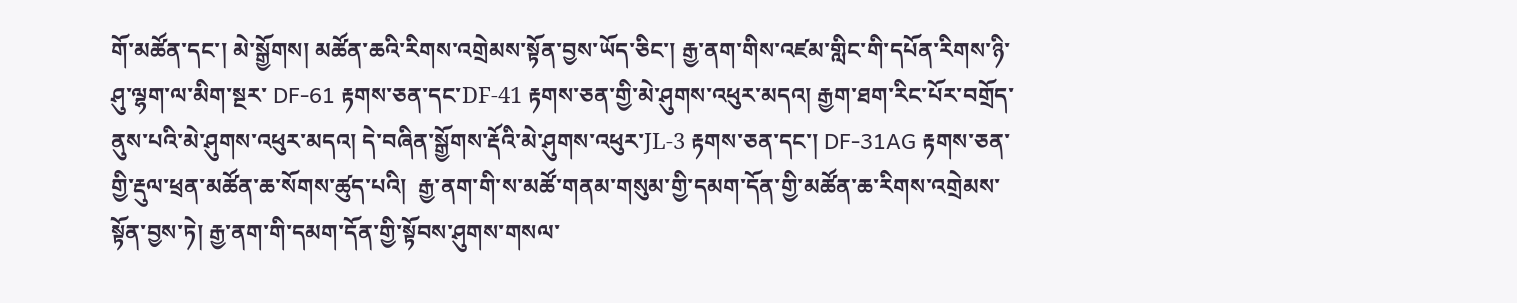གོ་མཚོན་དང་། མེ་སྒྱོགས། མཚོན་ཆའི་རིགས་འགྲེམས་སྟོན་བྱས་ཡོད་ཅིང་། རྒྱ་ནག་གིས་འཛམ་གླིང་གི་དཔོན་རིགས་ཉི་ཤུ་ལྷག་ལ་མིག་སྔར་ DF-61 རྟགས་ཅན་དང་DF-41 རྟགས་ཅན་གྱི་མེ་ཤུགས་འཕུར་མདའ། རྒྱག་ཐག་རིང་པོར་བགྲོད་ནུས་པའི་མེ་ཤུགས་འཕུར་མདའ། དེ་བཞིན་སྒྱོགས་རྡོའི་མེ་ཤུགས་འཕུར་JL-3 རྟགས་ཅན་དང་། DF-31AG རྟགས་ཅན་གྱི་རྡུལ་ཕྲན་མཚོན་ཆ་སོགས་ཚུད་པའི།  རྒྱ་ནག་གི་ས་མཚོ་གནམ་གསུམ་གྱི་དམག་དོན་གྱི་མཚོན་ཆ་རིགས་འགྲེམས་སྟོན་བྱས་ཏེ། རྒྱ་ནག་གི་དམག་དོན་གྱི་སྟོབས་ཤུགས་གསལ་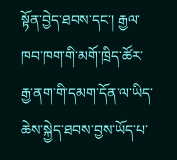སྟོན་བྱེད་ཐབས་དང་། རྒྱལ་ཁབ་ཁག་གི་མགོ་ཁྲིད་ཚོར་རྒྱ་ནག་གི་དམག་དོན་ལ་ཡིད་ཆེས་སྐྱེད་ཐབས་བྱས་ཡོད་པ་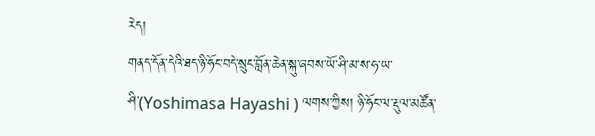རེད།
གནད་དོན་དེའི་ཐད་ཉི་ཧོང་བདེ་སྲུང་བློན་ཆེན་སྐུ་ཞབས་ཡོ་ཤི་མ་ས་ཧ་ཡ་ཤི་(Yoshimasa Hayashi ) ལགས་ཀྱིས། ཉི་ཧོང་ལ་རྡུལ་མཚོན་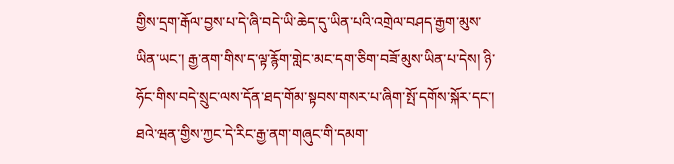གྱིས་དྲག་རྒོལ་བྱས་པ་དེ་ཞི་བདེ་ཡི་ཆེད་དུ་ཡིན་པའི་འགྲེལ་བཤད་རྒྱག་མུས་ཡིན་ཡང་། རྒྱ་ནག་གིས་ད་ལྟ་རྙོག་གླེང་མང་དག་ཅིག་བཟོ་མུས་ཡིན་པ་དེས། ཉི་ཧོང་གིས་བདེ་སྲུང་ལས་དོན་ཐད་གོམ་སྟབས་གསར་པ་ཞིག་སྤོ་དགོས་སྐོར་དང་། ཐའེ་ཝན་གྱིས་ཀྱང་དེ་རིང་རྒྱ་ནག་གཞུང་གི་དམག་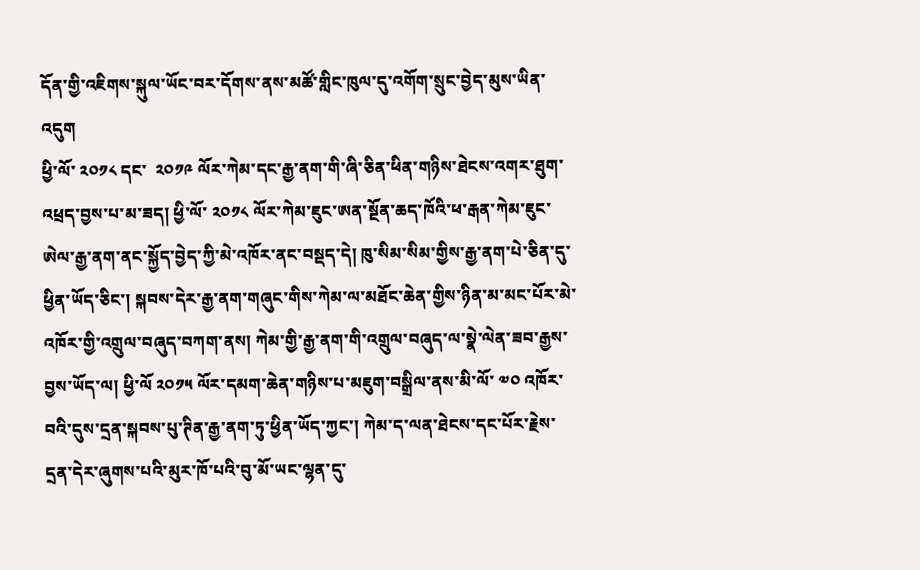དོན་གྱི་འཇིགས་སྐུལ་ཡོང་བར་དོགས་ནས་མཚོ་གླིང་ཁུལ་དུ་འགོག་སྲུང་བྱེད་མུས་ཡིན་འདུག
ཕྱི་ལོ་ ༢༠༡༨ དང་  ༢༠༡༩ ལོར་ཀེམ་དང་རྒྱ་ནག་གི་ཞི་ཅིན་ཕིན་གཉིས་ཐེངས་འགར་ཐུག་འཕྲད་བྱས་པ་མ་ཟད། ཕྱི་ལོ་ ༢༠༡༨ ལོར་ཀེམ་ཇུང་ཨན་སྔོན་ཆད་ཁོའི་ཕ་རྒན་ཀེམ་ཇུང་ཨེལ་རྒྱ་ནག་ནང་སྐྱོད་བྱེད་ཀྱི་མེ་འཁོར་ནང་བསྡད་དེ། ཁུ་སིམ་སིམ་གྱིས་རྒྱ་ནག་པེ་ཅིན་དུ་ཕྱིན་ཡོད་ཅིང་། སྐབས་དེར་རྒྱ་ནག་གཞུང་གིས་ཀེམ་ལ་མཐོང་ཆེན་གྱིས་ཉིན་མ་མང་པོར་མེ་འཁོར་གྱི་འགྲུལ་བཞུད་བཀག་ནས། ཀེམ་གྱི་རྒྱ་ནག་གི་འགྲུལ་བཞུད་ལ་སྣེ་ལེན་ཟབ་རྒྱས་བྱས་ཡོད་ལ། ཕྱི་ལོ ༢༠༡༥ ལོར་དམག་ཆེན་གཉིས་པ་མཇུག་བསྒྲིལ་ནས་མི་ལོ་ ༧༠ འཁོར་བའི་དུས་དྲན་སྐབས་པུ་ཊིན་རྒྱ་ནག་ཏུ་ཕྱིན་ཡོད་ཀྱང་། ཀེམ་ད་ལན་ཐེངས་དང་པོར་རྗེས་དྲན་དེར་ཞུགས་པའི་མུར་ཁོ་པའི་བུ་མོ་ཡང་ལྷན་དུ་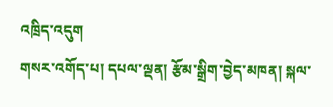འཁྲིད་འདུག
གསར་འགོད་པ། དཔལ་ལྡན། རྩོམ་སྒྲིག་བྱེད་མཁན། སྐལ་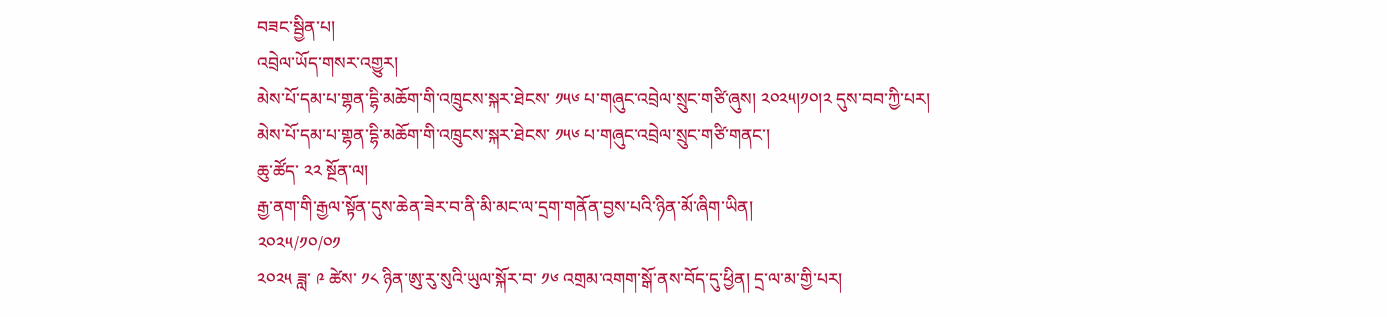བཟང་སྦྱིན་པ།
འབྲེལ་ཡོད་གསར་འགྱུར།
མེས་པོ་དམ་པ་གྷན་དྷི་མཆོག་གི་འཁྲུངས་སྐར་ཐེངས་ ༡༥༦ པ་གཞུང་འབྲེལ་སྲུང་གཙི་ཞུས། ༢༠༢༥།༡༠།༢ དུས་བབ་ཀྱི་པར།
མེས་པོ་དམ་པ་གྷན་དྷི་མཆོག་གི་འཁྲུངས་སྐར་ཐེངས་ ༡༥༦ པ་གཞུང་འབྲེལ་སྲུང་གཙི་གནང་།
ཆུ་ཚོད་ ༢༢ སྔོན་ལ།
རྒྱ་ནག་གི་རྒྱལ་སྟོན་དུས་ཆེན་ཟེར་བ་ནི་མི་མང་ལ་དྲག་གནོན་བྱས་པའི་ཉིན་མོ་ཞིག་ཡིན།
༢༠༢༥/༡༠/༠༡
༢༠༢༥ ཟླ་ ༩ ཚེས་ ༡༨ ཉིན་ཨུ་རུ་སུའི་ཡུལ་སྐོར་བ་ ༡༦ འགྲམ་འགག་སྒོ་ནས་བོད་དུ་ཕྱིན། དྲ་ལ་མ་གྱི་པར།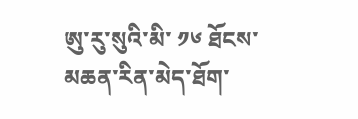ཨུ་རུ་སུའི་མི་ ༡༦ ཐོངས་མཆན་རིན་མེད་ཐོག་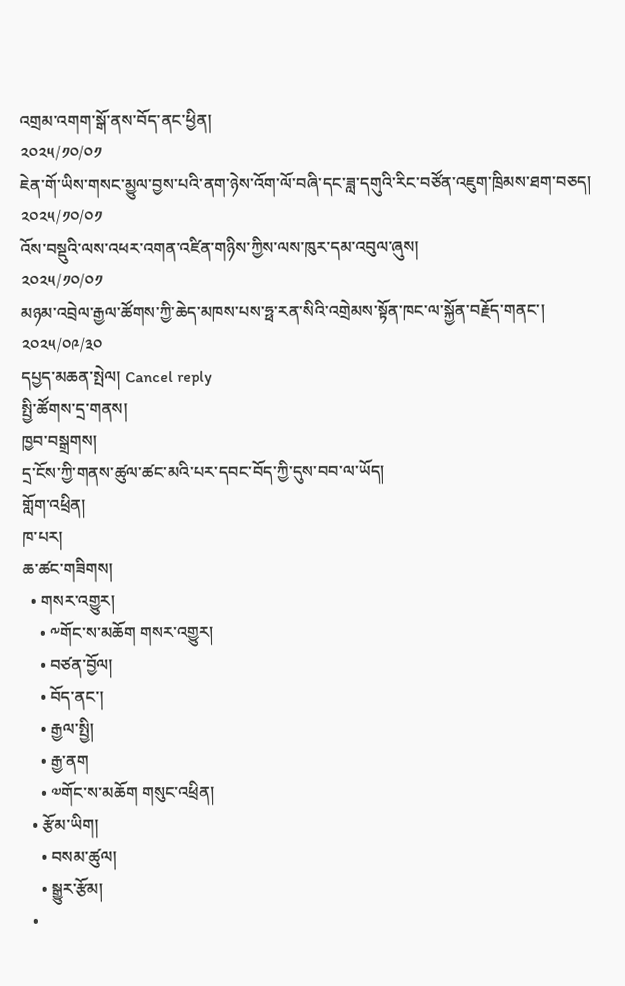འགྲམ་འགག་སྒོ་ནས་བོད་ནང་ཕྱིན།
༢༠༢༥/༡༠/༠༡
ཇེན་གོ་ཡིས་གསང་མྱུལ་བྱས་པའི་ནག་ཉེས་འོག་ལོ་བཞི་དང་ཟླ་དགུའི་རིང་བཙོན་འཇུག་ཁྲིམས་ཐག་བཅད།
༢༠༢༥/༡༠/༠༡
འོས་བསྡུའི་ལས་འཕར་འགན་འཛིན་གཉིས་ཀྱིས་ལས་ཁུར་དམ་འབུལ་ཞུས།
༢༠༢༥/༡༠/༠༡
མཉམ་འབྲེལ་རྒྱལ་ཚོགས་ཀྱི་ཆེད་མཁས་པས་ཧྥ་རན་སིའི་འགྲེམས་སྟོན་ཁང་ལ་སྐྱོན་བརྗོད་གནང་།
༢༠༢༥/༠༩/༣༠
དཔྱད་མཆན་སྤེལ། Cancel reply
སྤྱི་ཚོགས་དྲ་གནས།
ཁྱབ་བསྒྲགས།
དྲ་ངོས་ཀྱི་གནས་ཚུལ་ཚང་མའི་པར་དབང་བོད་ཀྱི་དུས་བབ་ལ་ཡོད།
གློག་འཕྲིན།
ཁ་པར།
ཆ་ཚང་གཟིགས།
  • གསར་འགྱུར།
    • ༸གོང་ས་མཆོག གསར་འགྱུར།
    • བཙན་བྱོལ།
    • བོད་ནང་།
    • རྒྱལ་སྤྱི།
    • རྒྱ་ནག
    • ༧གོང་ས་མཆོག གསུང་འཕྲིན།
  • རྩོམ་ཡིག།
    • བསམ་ཚུལ།
    • སྒྱུར་རྩོམ།
  •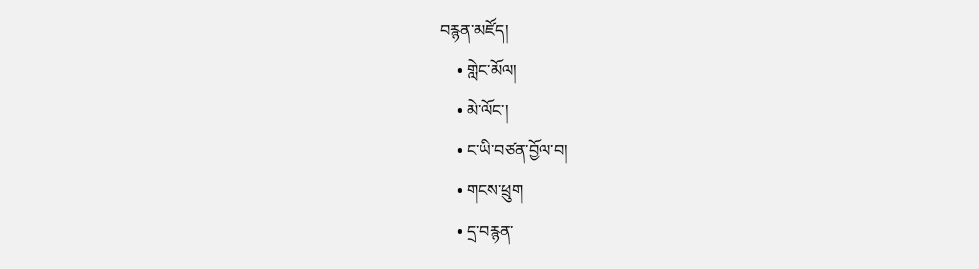བརྙན་མཛོད།
    • གླེང་མོལ།
    • མེ་ལོང་།
    • ང་ཡི་བཙན་བྱོལ་བ།
    • གངས་ཕྲུག
    • དྲ་བརྙན་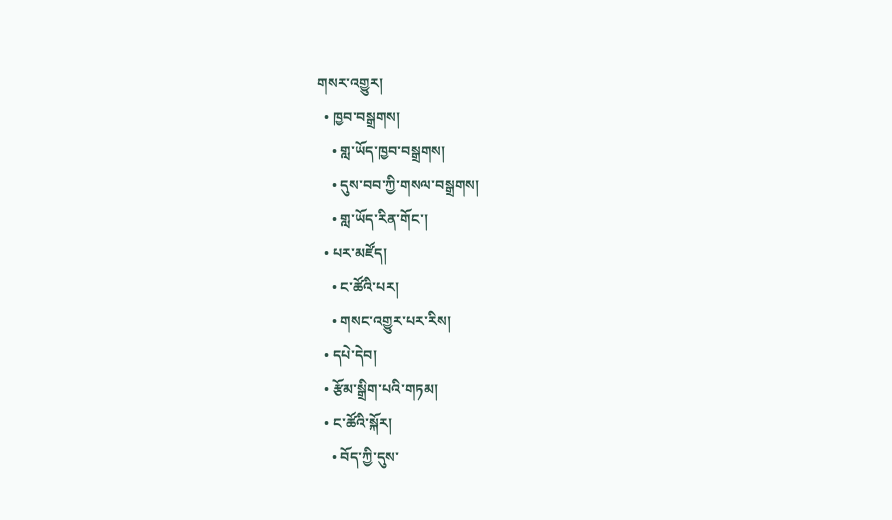གསར་འགྱུར།
  • ཁྱབ་བསྒྲགས།
    • གླ་ཡོད་ཁྱབ་བསྒྲགས།
    • དུས་བབ་ཀྱི་གསལ་བསྒྲགས།
    • གླ་ཡོད་རིན་གོང་།
  • པར་མཛོད།
    • ང་ཚོའི་པར།
    • གསང་འགྱུར་པར་རིས།
  • དཔེ་དེབ།
  • རྩོམ་སྒྲིག་པའི་གཏམ།
  • ང་ཚོའི་སྐོར།
    • བོད་ཀྱི་དུས་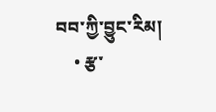བབ་ཀྱི་བྱུང་རིམ།
    • རྩ་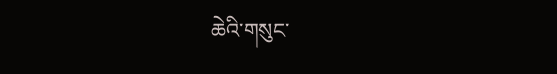ཆེའི་གསུང་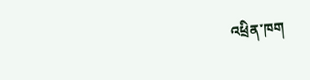འཕྲིན་ཁག